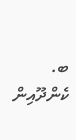ބ. ކެންދޫއިން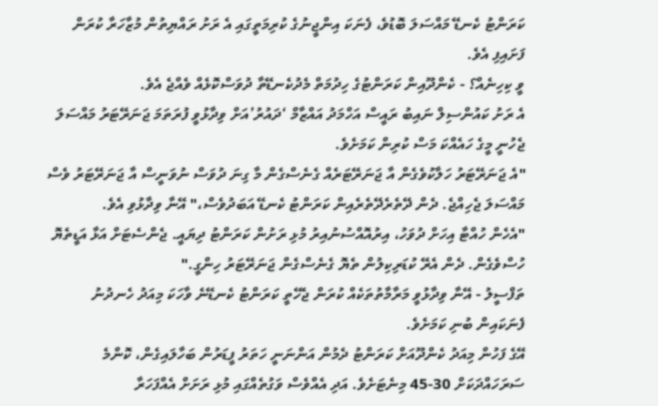ކަރަންޓު ކެނޑޭ މައްސަލަ ބޮޑުވެ، ފެނަކަ އިންޖީނުގެ ކުރިމަތީގައި އެ ރަށު ރައްޔިތުން މުޒާހަރާ ކުރަން ފަށައިފި އެވެ.
ވީ ކިހިނެއް؟ - ކެންދޫއިން ކަރަންޓުގެ ހިދުމަތް މެދުކެނޑޭތާ ދުވަސްކޮޅެއް ވެއްޖެ އެވެ.
އެ ރަށު ކައުންސިލް ނައިބު ރައީސް އަހްމަދު އައްޒާމް ‘ދައުރު’އަށް ވިދާޅުވީ ފުރަތަމަ ޖަނަރޭޓަރު މައްސަލަ ޖެހުނީ މީގެ ހައެއްކަ މަސް ކުރިން ކަމަށެވެ.
"އެ ޖަނަރޭޓަރު ހަލާކުވެގެން އާ ޖަނަރޭޓަރެއް ގެނެސްގެން މާ ގިނަ ދުވަސް ނުވަނީސް އާ ޖަނަރޭޓަރު ވެސް މައްސަލަ ޖެހިއްޖެ. ދެން ދޭތެރެދޭތެރެއިން ކަރަންޓު ކެނޑޭ އަބަދުވެސް،" އޭނާ ވިދާޅުވި އެވެ.
"އެހެން ހުއްޓާ އިހަށް ދުވަހު، އިރުއޮއްސުނުއިރު މުޅި ރަށުން ކަރަންޓު ދިޔައީ. ޖެންސެޓަށް އަޅާ އަޑީތެޔޮ ހުސްވެގެން. ދެން އެރޭ ކުޑަރިކިލުން ތެޔޮ ގެނެސްގެން ޖަނަރޭޓަރު ހިންގީ."
ތަފްސީލު - އޭނާ ވިދާޅުވީ މަރާމާތުތަކެއް ކުރަން ޖެހޭތީ ކަރަންޓު ކެނޑޭނެ ވާހަކަ މިއަދު ހެނދުނު ފެނަކައިން ބުނި ކަމަށެވެ.
އޭގެ ފަހުން މިއަދު ކެންދޫއަށް ކަރަންޓު ދެމުން އަންނަނީ ހަތަރު ފީޑަރުން ބަހާލައިގެން، ކޮންމެ ސަރަހައްދަކަށް 30-45 މިނެޓަށެވެ. އަދި އެއްވެސް ވަގުތެއްގައި މުޅި ރަށަށް އެއްފަހަރާ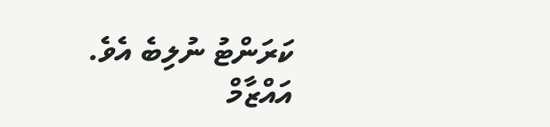ކަރަންޓު ނުލިބެ އެވެ.
އައްޒާމް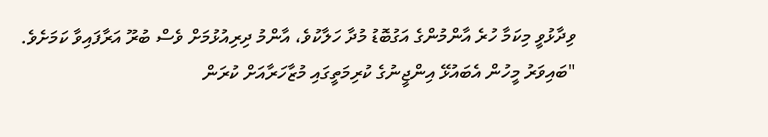ވިދާޅުވީ މިކަމާ ހުރެ އާންމުންގެ އަގުބޮޑު މުދާ ހަލާކުވެ، އާންމު ދިރިއުޅުމަށް ވެސް ބުރޫ އަރާފައިވާ ކަމަށެވެ.
"ބައިވަރު މީހުން އެބައުޅޭ އިންޖީނުގެ ކުރިމަތީގައި މުޒާހަރާއަށް ކުރަން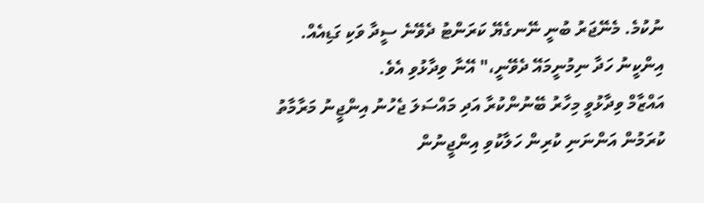ނުކުމެ. މެނޭޖަރު ބުނީ ނޭނގެޔޭ ކަރަންޓު ދެވޭނެ ސީދާ ވަކި ގަޑިއެއް. އިންކީނު ހަދާ ނިމުނީމައޭ ދެވޭނީ،" އޭނާ ވިދާޅުވި އެވެ.
އައްޒާމް ވިދާޅުވީ މިހާރު ބޭނުންކުރާ އަދި މައްސަލަ ޖެހުނު އިންޖީނު މަރާމާތު ކުރަމުން އަންނަނި ކުރިން ހަލާކުވި އިންޖީނުން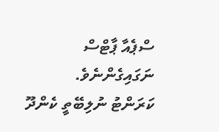ސްޕެއާ ޕާޓްސް ނަގައިގެންނެވެ.
ކަރަންޓު ނުލިބޭތީ ކެންދޫ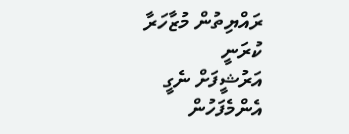ރައްޔިތުން މުޒާހަރާ ކުރަނީ
އަރުޝީފަށް ނެގީ
އެންމެފަހުން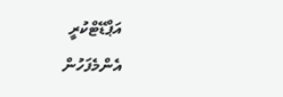އަޕްޑޭޓްކުރީ
އެންމެފަހުން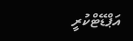އަޕްޑޭޓްކުރީ